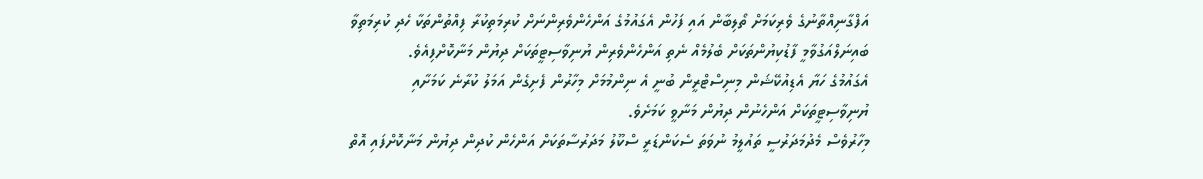އަފްގާނިއްތާނުގެ ވެރިކަމަށް ތޯލިބާން އައި ފަހުން އެގައުމުގެ އަންހެންވެރިންނަށް ކުރިމަތިކުރާ ފިއްތުންތަކާ ހެދި ކުރިމަތިވާ ބައިނަލްއަގުވާމީ ފާޑުކިޔުންތަކަށް ބެލުމެއް ނެތި އަންހެންވެރިން ޔުނިވާސިޓީތަކަށް ދިޔުން މަނާކޮށްފިއެވެ.
އެގައުމުގެ ހަޔާ އެޑިއުކޭޝަން މިނިސްޓްރީން ބުނީ އެ ނިންމުމަށް މިހާރުން ފެށިގެން އަމަލު ކުރާނެ ކަމަށާއި ޔުނިވާސިޓީތަކަށް އަންހެނުން ދިޔުން މަނާވީ ކަމަށެވެ.
މިހާރުވެސް މެދުމަދަރުސީ ތައުލީމު ނުވަތަ ސެކަންޑަރީ ސްކޫލު މަދަރުސާތަކަށް އަންހެން ކުދިން ދިޔުން މަނާކޮށްފައި އޮތް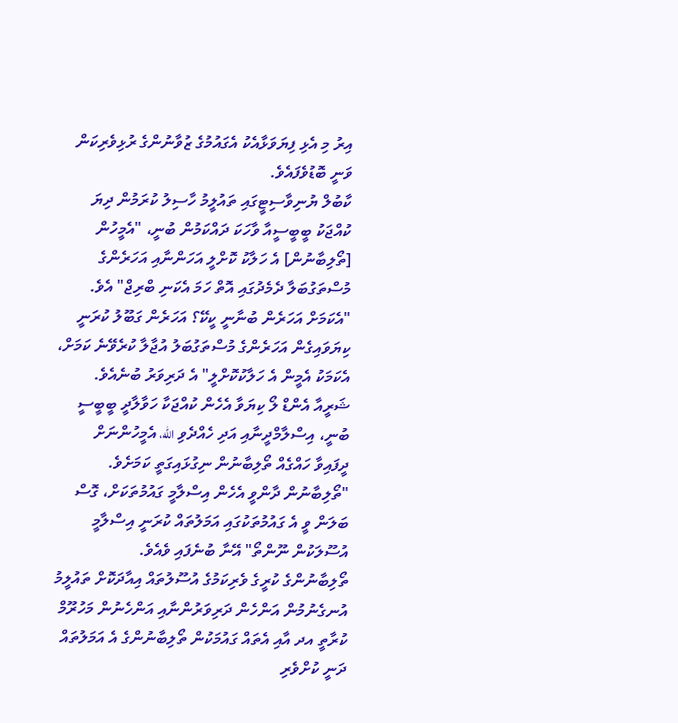އިރު މި އެޅި ފިޔަވަޅާއެކު އެގައުމުގެ ޒުވާނުންގެ ރުޅިވެރިކަން ވަނީ ބޮޑުވެފައެވެ.
ކާބުލް ޔުނިވާސިޓީގައި ތައުލީމު ހާސިލު ކުރަމުން ދިޔަ ކުއްޖަކު ބީބީސީއާ ވާހަކަ ދައްކަމުން ބުނީ، "އެމީހުން [ތޯލިބާނުން] އެ ހަލާކު ކޮށްލީ އަހަންނާއި އަހަރެންގެ މުސްތަގުބަލާ ދެމެދުގައި އޮތް ހަމަ އެކަނި ބްރިޖް" އެވެ.
"އެކަމަށް އަހަރެން ބުނާނީ ކީކޭ؟ އަހަރެން ގަބޫލު ކުރަނީ ކިޔަވައިގެން އަހަރެންގެ މުސްތަގުބަލު އުޖާލާ ކުރެވޭނެ ކަމަށް، އެކަމަކު އެމީން އެ ހަލާކުކޮށްލީ" އެ ދަރިވަރު ބުނެއެވެ.
ޝަރީއާ އެންޑް ލޯ ކިޔަވާ އެހެން ކުއްޖަކާ ހަވާލާދީ ބީބީސީ ބުނީ، އިސްލާމްދީނާއި އަދި ހެއްދެވި الله، އެމީހުންނަށް ދީފައިވާ ހައްގެއް ތޯލިބާނުން ނިގުޅައިގަތީ ކަމަށެވެ.
"ތޯލިބާނުން ދާންވީ އެހެން އިސްލާމީ ގައުމުތަކަށް، ގޮސް ބަލަން ވީ އެ ގައުމުތަކުގައި އަމަލުތައް ކުރަނީ އިސްލާމީ އުސޫލަކުން ނޫންތޯ" އޭނާ ބުނެފައި ވެއެވެ.
ތޯލިބާނުންގެ ކުރީގެ ވެރިކަމުގެ އުސޫލުތައް އިއާދަކޮށް ތައުލީމު އުނގެނުމުން އަންހެން ދަރިވަރުންނާއި އަންހެނުން މަހުރޫމް ކުރާތީ އދ އާއި އެތައް ގައުމަކުން ތޯލިބާނުންގެ އެ އަމަލުތައް ދަނީ ކުށްވެރި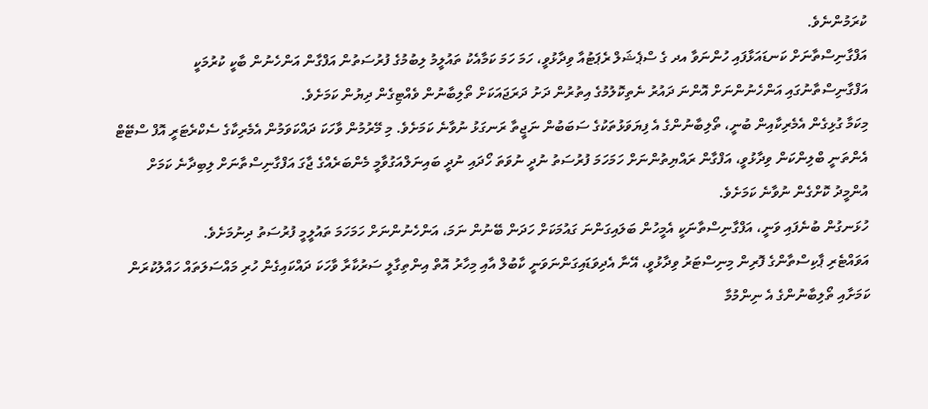ކުރަމުންނެވެ.
އަފްގާނިސްތާނަށް ކަނޑައަޅާފައި ހުންނަވާ އދ ގެ ސްޕެޝަލް ރެޕަޓުއާ ވިދާޅުވީ، ހަމަ ހަމަ ކަމާއެކު ތައުލީމު ލިބުމުގެ ފުރުސަތުން އަފްގާން އަންހެނުން ބާކީ ކުރުމަކީ އަފްގާނިސްތާނުގައި އަންހެނުންނަށް އޮންނަ ދައުރު ނެތިކޮލުމުގެ އިތުރުން ދަށު ދަރަޖައަކަށް ތޯލިބާނުން ވެއްޓިގެން ދިޔުން ކަމަށެވެ.
މިކަމާ ގުޅިގެން އެމެރިކާއިން ބުނީ، ތޯލިބާނުންގެ އެ ފިޔަވަޅުތަކުގެ ސަބަބުން ނަޖީތާ ރަނގަޅު ނުވާނެ ކަމަށެވެ. މި މޭރުމުން ވާހަކަ ދައްކަވަމުން އެމެރިކާގެ ސެކްރެޓަރީ އޮފް ސްޓޭޓް އެންތަނީ ބްލިންކަން ވިދާޅުވީ، އަފްގާން ރައްޔިތުންނަށް ހަމަހަމަ ފުރުސަތު ނުދީ ނުވަތަ ހޯދައި ނުދީ ބައިނަލްއަގުވާމީ މެންބަރެއްގެ ޖާގަ އަފްގާނިސްތާނަށް ލިބިދާނެ ކަމަށް އުންމީދު ކޮށްގެން ނުވާނެ ކަމަށެވެ.
ހުޅަނގުން ބުނެފައި ވަނީ، އަފްގާނިސްތާނަކީ އެމީހުން ބަލައިގަންނަ ގައުމަކަށް ހަދަން ބޭނުން ނަމަ، އަންހެނުންނަށް ހަމަހަމަ ތައުލީމީ ފުރުސަތު ދިނުމަށެވެ.
އަވައްޓެރި ޕާކިސްތާންގެ ފޮރިން މިނިސްޓަރު ވިދާޅުވީ، އޭނާ އެދިވަޑައިގަންނަވަނީ ކާބުލް އާއި މިހާރު އޮތް އިންތިގާލީ ސަރުކާރާ ވާހަކަ ދައްކައިގެން ހުރި މައްސަލަތައް ހައްލުކުރަން ކަމަށާއި ތޯލިބާނުންގެ އެ ނިންމުމާ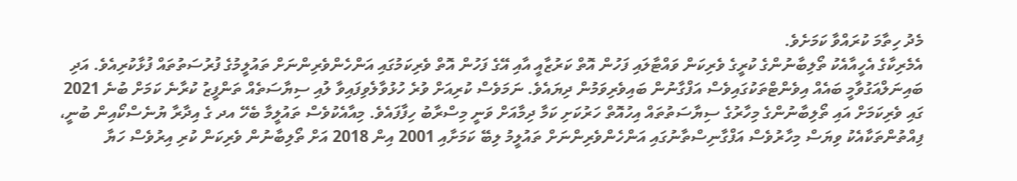މެދު ހިތާމަ ކުރައްވާ ކަމަށެވެ.
އެމެރިކާގެ އެހީއާއެކު ތޯލިބާނުންގެ ކުރީގެ ވެރިކަން ވައްޓާލައި ފަހުން އޮތް ކަރުޒާއީ އާއި އޭގެ ފަހުން އޮތް ވެރިކަމުގައި އަންހެންވެރިންނަށް ތައުލީމުގެ ފުރުސަތުތައް ފުޅާކުރިއެވެ. އަދި ބައިނަލްއަގުވާމީ ބައެއް އިވެންޓްތަކުގައިވެސް އަފްގާނުން ބައިވެރިވަމުން ދިޔައެވެ. ނަމަވެސް ކުރިއަށް ވުރެ ހުޅުވާލެވިފައިވާ ލުއި ސިޔާސަތެއް ތަންފީޒު ކުރާނެ ކަމަށް ބުނެ 2021 ގައި ވެރިކަމަށް އައި ތޯލިބާނުންގެ މިހާރުގެ ސިޔާސަތުތައް އިހުއޮތް ހަރުކަށި ކަމާ ދިމާއަށް ވަނީ މިސްރާބު ހިފާފައެވެ. މިއާއެކުވެސް ތައުލީމާ ބެހޭ އދ ގެ އިދާރާ ޔުނެސްކޯއިން ބުނީ، ފިއްތުންތަކާއެކު ވިޔަސް މިހާރުވެސް އަފްގާނިސްތާނުގައި އަންހެންވެރިންނަށް ތައުލީމު ލިބޭ ކަމަށާއި 2001 އިން 2018 އަށް ތޯލިބާނުން ވެރިކަން ކުރި އިރުވެސް ހަޔާ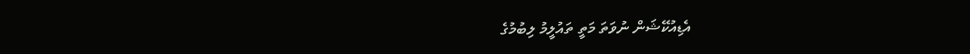އެޑިއުކޭޝަން ނުވަތަ މަތީ ތައުލީމު ލިބުމުގެ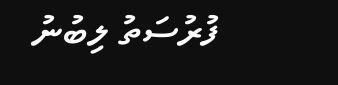ފުރުސަތު ލިބުނު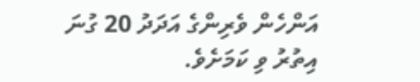އަންހެން ވެރިންގެ އަދަދު 20 ގުނަ އިތުރު ވި ކަމަށެވެ.